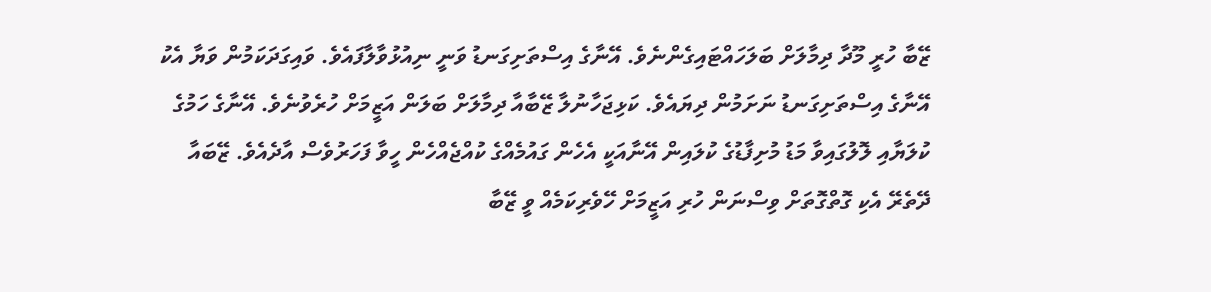ޒޭބާ ހުރީ މޫދާ ދިމާލަށް ބަލަހައްޓައިގެންނެވެ. އޭނާގެ އިސްތަށިގަނޑު ވަނީ ނިއުޅުވާލާފައެވެ. ވައިގަދަކަމުން ވަޔާ އެކު އޭނާގެ އިސްތަށިގަނޑު ނަށަމުން ދިޔައެވެ. ކަޅިޖަހާނުލާ ޒޭބާއާ ދިމާލަށް ބަލަން އަޒީމަށް ހުރެވުނެވެ. އޭނާގެ ހަމުގެ ކުލަޔާއި ލޮލުގައިވާ މަޑު މުށިފާޑުގެ ކުލައިން އޭނާއަކީ އެހެން ގައުމެއްގެ ކުއްޖެއްހެން ހީވާ ފަހަރުވެސް އާދެއެވެ. ޒޭބައާ ދޭތެރޭ އެކި ގޮތްގޮތަށް ވިސްނަން ހުރި އަޒީމަށް ހޭވެރިކަމެއް ވީ ޒޭބާ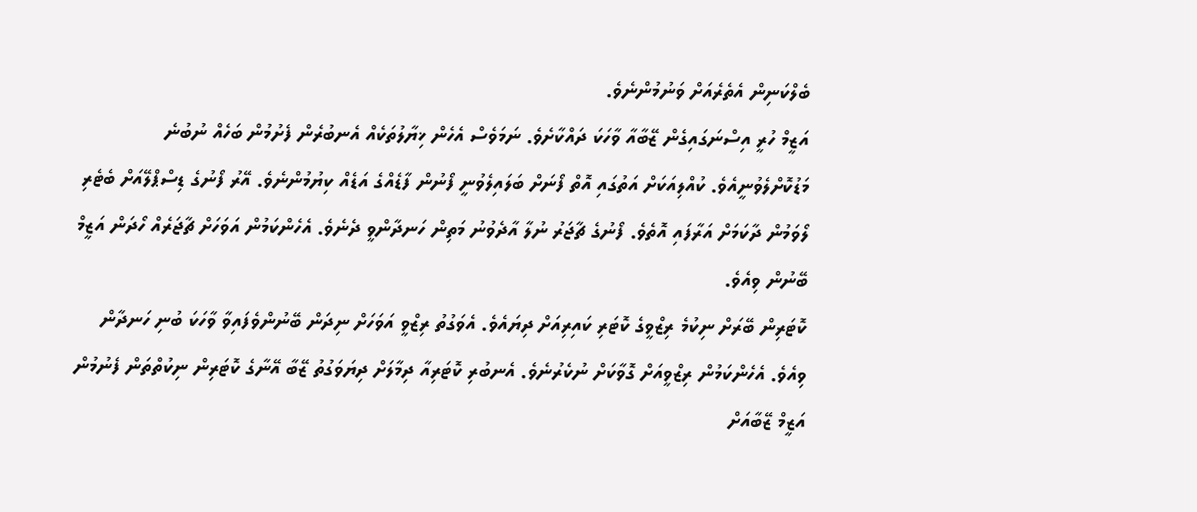ބެލްކަނިން އެތެރެއަށް ވަނުމުންނެވެ.
އަޒީމް ހުރީ އިސްނަގައިގެން ޒޭބާއާ ވާހަކަ ދައްކާށެވެ. ނަމަވެސް އެހެން ޚިޔާލުތަކެއް އެނބުރެން ފެށުމުން ބަހެއް ނުބުނެ މަޑުކޮށްލެވުނީއެވެ. ކުއްލިއަކަށް އަތުގައި އޮތް ފޯނަށް ބަލައިލެވުނީ ފޯނުން ފާޑެއްގެ އަޑެއް ކިޔުމުންނެވެ. އޭރު ފޯނުގެ ޑިސްޕްލޭއަށް ބެޓެރި ލޯވަމުން ދާކަމަށް އަރާފައި އޮތެވެ. ފޯނުގެ ޗާޖަރު ނުލާ އާދެވުނު މަތިން ހަނދާންވީ ދެނެވެ. އެހެންކަމުން އަވަހަށް ޗާޖަރެއް ހޯދަން އަޒީމް ބޭނުން ވިއެވެ.
ކޮޓަރިން ބޭރަށް ނިކުމެ ރިޒްވީގެ ކޮޓަރި ކައިރިއަށް ދިޔައެވެ. އެވަގުތު ރިޒްވީ އަވަހަށް ނިދަން ބޭނުންވެފައިވާ ވާހަކަ ބުނި ހަނދާން ވިއެވެ. އެހެންކަމުން ރިޒްވީއަށް ގޮވާކަށް ނުކެރުނެވެ. އެނބުރި ކޮޓަރިއާ ދިމާލަށް ދިޔަވަގުތު ޒޭބާ އޭނާގެ ކޮޓަރިން ނިކުތްތަން ފެނުމުން އަޒީމް ޒޭބާއަށް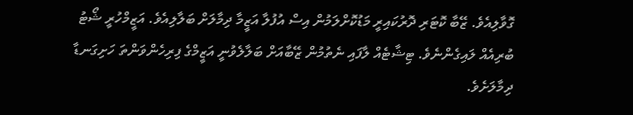ގޮވާލިއެވެ. ޒޭބާ ކޮޓަރި ދޮރުކައިރީ މަޑުކޮށްލަމުން އިސް އުފުލާ އަޒީމާ ދިމާލަށް ބަލާލިއެވެ. އަޒީމްހުރީ ޝޯޓު ބުރިއެއް ލައިގެންނެވެ. ޓިޝާޓެއް ލާފައި ނެތުމުން ޒޭބާއަށް ބަލާލެވުނީ އަޒީމްގެ ފިރިހެންވަންތަ ހަށިގަނޑާ ދިމާލަށެވެ.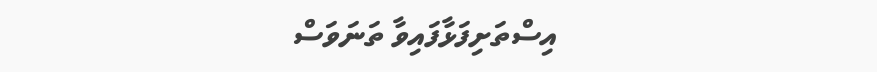އިސްތަށިފަޅާފައިވާ ތަނަވަސް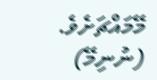މޭމައްޗަށެވެ.
(ނުނިމޭ)